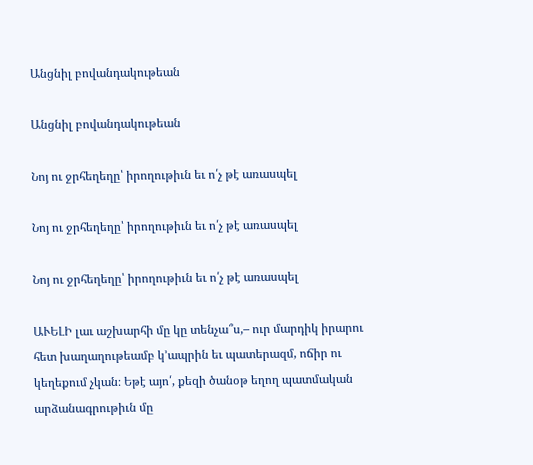Անցնիլ բովանդակութեան

Անցնիլ բովանդակութեան

Նոյ ու ջրհեղեղը՝ իրողութիւն եւ ո՛չ թէ առասպել

Նոյ ու ջրհեղեղը՝ իրողութիւն եւ ո՛չ թէ առասպել

Նոյ ու ջրհեղեղը՝ իրողութիւն եւ ո՛չ թէ առասպել

ԱՒԵԼԻ լաւ աշխարհի մը կը տենչա՞ս,– ուր մարդիկ իրարու հետ խաղաղութեամբ կ’ապրին եւ պատերազմ, ոճիր ու կեղեքում չկան։ Եթէ այո՛, քեզի ծանօթ եղող պատմական արձանագրութիւն մը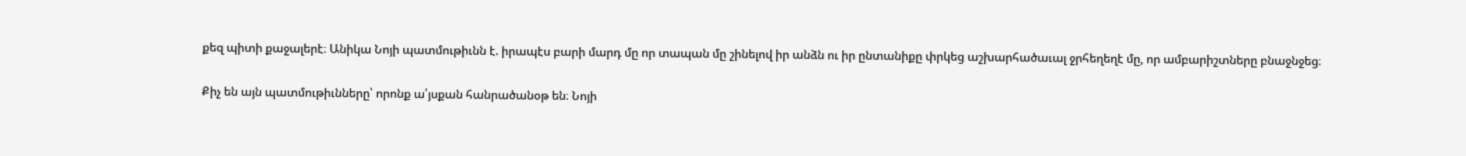քեզ պիտի քաջալերէ։ Անիկա Նոյի պատմութիւնն է. իրապէս բարի մարդ մը որ տապան մը շինելով իր անձն ու իր ընտանիքը փրկեց աշխարհածաւալ ջրհեղեղէ մը, որ ամբարիշտները բնաջնջեց։

Քիչ են այն պատմութիւնները՝ որոնք ա՛յսքան հանրածանօթ են։ Նոյի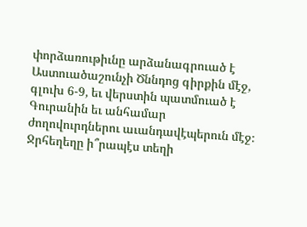փորձառութիւնը արձանագրուած է Աստուածաշունչի Ծննդոց գիրքին մէջ, գլուխ 6-9, եւ վերստին պատմուած է Գուրանին եւ անհամար ժողովուրդներու աւանդավէպերուն մէջ։ Ջրհեղեղը ի՞րապէս տեղի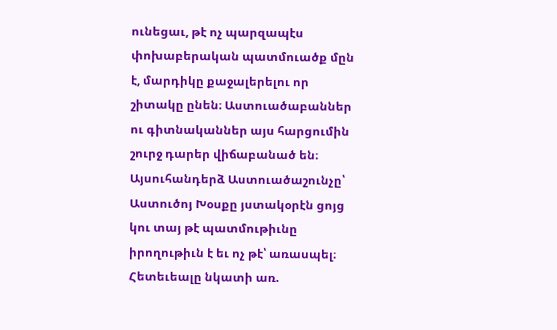ունեցաւ, թէ ոչ պարզապէս փոխաբերական պատմուածք մըն է, մարդիկը քաջալերելու որ շիտակը ընեն։ Աստուածաբաններ ու գիտնականներ այս հարցումին շուրջ դարեր վիճաբանած են։ Այսուհանդերձ Աստուածաշունչը՝ Աստուծոյ Խօսքը յստակօրէն ցոյց կու տայ թէ պատմութիւնը իրողութիւն է եւ ոչ թէ՝ առասպել։ Հետեւեալը նկատի առ.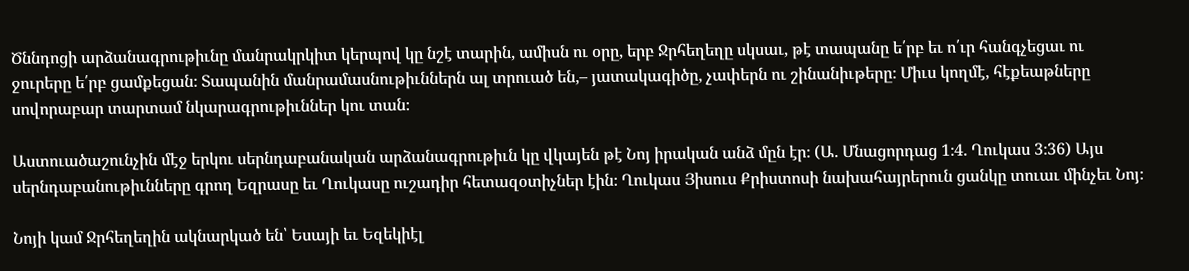Ծննդոցի արձանագրութիւնը մանրակրկիտ կերպով կը նշէ տարին, ամիսն ու օրը, երբ Ջրհեղեղը սկսաւ, թէ տապանը ե՛րբ եւ ո՛ւր հանգչեցաւ ու ջուրերը ե՛րբ ցամքեցան։ Տապանին մանրամասնութիւններն ալ տրուած են,– յատակագիծը, չափերն ու շինանիւթերը։ Միւս կողմէ, հէքեաթները սովորաբար տարտամ նկարագրութիւններ կու տան։

Աստուածաշունչին մէջ երկու սերնդաբանական արձանագրութիւն կը վկայեն թէ Նոյ իրական անձ մըն էր։ (Ա. Մնացորդաց 1։4. Ղուկաս 3։36) Այս սերնդաբանութիւնները գրող Եզրասը եւ Ղուկասը ուշադիր հետազօտիչներ էին։ Ղուկաս Յիսուս Քրիստոսի նախահայրերուն ցանկը տուաւ մինչեւ Նոյ։

Նոյի կամ Ջրհեղեղին ակնարկած են՝ Եսայի եւ Եզեկիէլ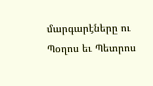մարգարէները ու Պօղոս եւ Պետրոս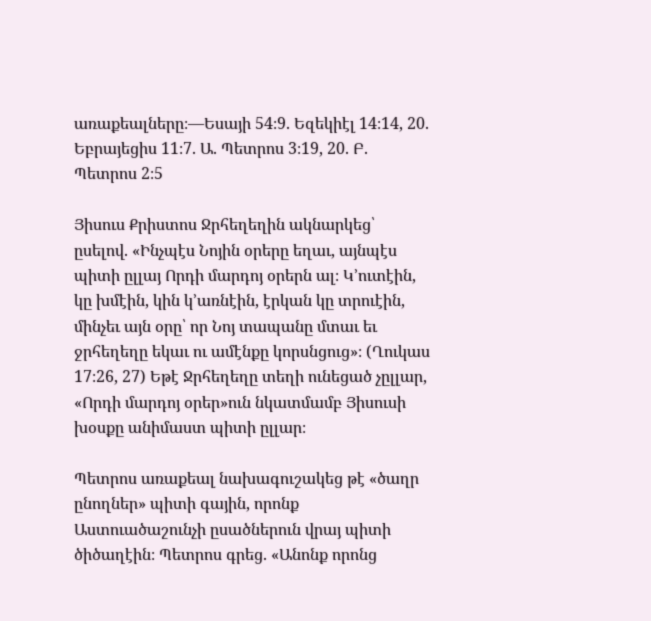առաքեալները։—Եսայի 54։9. Եզեկիէլ 14։14, 20. Եբրայեցիս 11։7. Ա. Պետրոս 3։19, 20. Բ. Պետրոս 2։5

Յիսուս Քրիստոս Ջրհեղեղին ակնարկեց՝ ըսելով. «Ինչպէս Նոյին օրերը եղաւ, այնպէս պիտի ըլլայ Որդի մարդոյ օրերն ալ։ Կ’ուտէին, կը խմէին, կին կ’առնէին, էրկան կը տրուէին, մինչեւ այն օրը՝ որ Նոյ տապանը մտաւ եւ ջրհեղեղը եկաւ ու ամէնքը կորսնցուց»։ (Ղուկաս 17։26, 27) Եթէ Ջրհեղեղը տեղի ունեցած չըլլար, «Որդի մարդոյ օրեր»ուն նկատմամբ Յիսուսի խօսքը անիմաստ պիտի ըլլար։

Պետրոս առաքեալ նախագուշակեց թէ «ծաղր ընողներ» պիտի գային, որոնք Աստուածաշունչի ըսածներուն վրայ պիտի ծիծաղէին։ Պետրոս գրեց. «Անոնք որոնց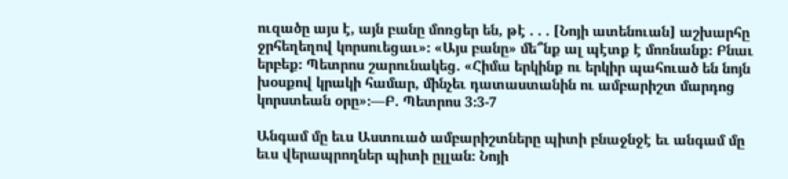ուզածը այս է, այն բանը մոռցեր են, թէ . . . [Նոյի ատենուան] աշխարհը ջրհեղեղով կորսուեցաւ»։ «Այս բանը» մե՞նք ալ պէտք է մոռնանք։ Բնաւ երբեք։ Պետրոս շարունակեց. «Հիմա երկինք ու երկիր պահուած են նոյն խօսքով կրակի համար, մինչեւ դատաստանին ու ամբարիշտ մարդոց կորստեան օրը»։—Բ. Պետրոս 3։3-7

Անգամ մը եւս Աստուած ամբարիշտները պիտի բնաջնջէ եւ անգամ մը եւս վերապրողներ պիտի ըլլան։ Նոյի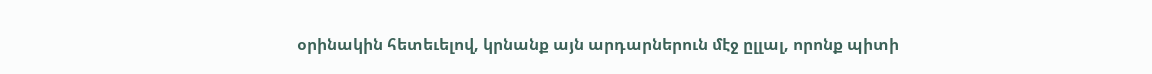օրինակին հետեւելով, կրնանք այն արդարներուն մէջ ըլլալ, որոնք պիտի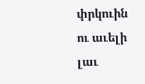փրկուին ու աւելի լաւ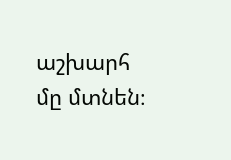աշխարհ մը մտնեն։